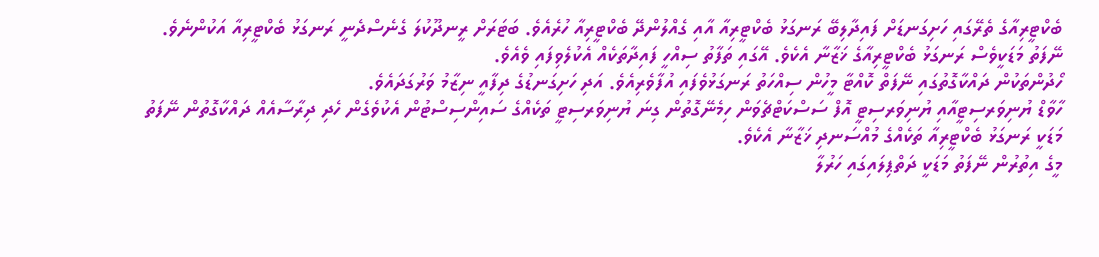ބެކްޓީރިއާގެ ތެރޭގައި ހަށިގަނޑަށް ފައިދާލިބޭ ރަނގަޅު ބެކްޓީރިއާ އާއި ގެއްލުންދޭ ބެކްޓީރިއާ ހުރެއެވެ. ބަޓަރަށް ރީނދޫކުލަ ގެނެސްދެނީ ރަނގަޅު ބެކްޓީރިއާ އަކުންނެވެ. ނޭފަތު މަޑަކީވެސް ރަނގަޅު ބެކްޓީރިއާގެ ޚަޒާނާ އެކެވެ. އޭގައި ތަފާތު ސިއްހީ ފައިދާތަކެއް އެކުލެވިފައި ވެއެވެ.
ހޯދުންތަކުން ދައްކާގޮތުގައި ނޭފަތް ކޮއްޓާ މީހުން ސިއްހަތު ރަނގަޅުވެފައި އުފާވެރިއެވެ. އަދި ހަށިގަނޑުގެ ދިފާއީ ނިޒާމު ވަރުގަދައެވެ.
ހާވާޑް ޔުނިވަރސިޓީއާއި ޔުނިވަރސިޓީ އޮފް ސަސްކަޓްޗެވަން ހިމެނޭގޮތުން ގިނަ ޔުނިވަރސިޓީ ތަކެއްގެ ސައިންސިސްޓުން އެކުވެގެން ހެދި ދިރާސާއެއް ދައްކާގޮތުން ނޭފަތު މަޑަކީ ރަނގަޅު ބެކްޓީރިއާ ތަކެއްގެ މުއްސަނދި ޚަޒާނާ އެކެވެ.
މީގެ އިތުރުން ނޭފަތު މަޑަކީ ދަތްޕިލައިގައި ހަރުލާ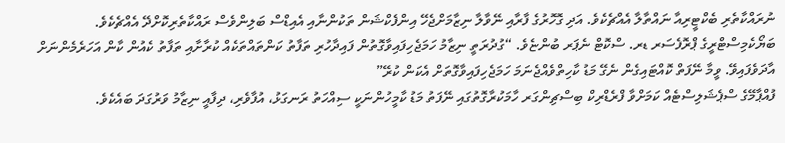ނުރައްކާތެރި ބެކްޓީރިއާ ނައްތާލާ އެއްޗެކެވެ. އަދި ގޮހޮރުގެ ފާރާއި ނޭވާލާ ނިޒާމަށްޖެހޭ އިންފެކްޝަން ތަކުންނާއި އެއިޑްސް ބަލިންވެސް ރައްކާތެރިކޮށްދޭ އެއްޗެކެވެ.
ބަޔޯކެމިސްޓްރީގެ ޕްރޮފެސަރ ޑރ. ސްކޮޓް ނެޕަރ ބުންޏެވެ. “ގުދުރަތީ ނިޒާމު ހަމަޖެހިފައިވާގޮތުން ފައިދާހުރި ތަފާތު ކަންތައްތަކެއް ކުރާށާއި ތަފާތު ކެއުން ކާން އަހަރެމެންނަށް އާދަވެފައިވޭ. ވީމާ ނޭފަތް ކޮއްޓައިގެން ނެގޭ މަޑު ކާހިތްވެއްޖެނަމަ ހަމަޖެހިފައިވާގޮތަށް އެކަން ކުރޭ”
ފުއްޕާމޭގެ ސްޕެޝަލިސްޓެއް ކަމަށްވާ ފްރެޑްރިކް ބިސްޗިންގަރ ހާމަކުރާގޮތުގައި ނޭފަތު މަޑު ކާމީހުންނަކީ ސިއްހަތު ރަނގަޅު، އުފާވެރި، ދިފާއީ ނިޒާމު ވަރުގަދަ ބައެކެވެ.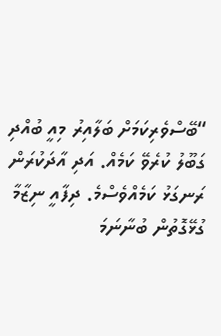“ބޭސްވެރިކަމަށް ބަލާއިރު މިއީ ބުއްދި ގަބޫލު ކުރެވޭ ކަމެއް. އަދި އާދަކުރަން ރަނގަޅު ކަމެއްވެސްމެ. ދިފާއީ ނިޒާމާ ގުޅޭގޮތުން ބުނާނަމަ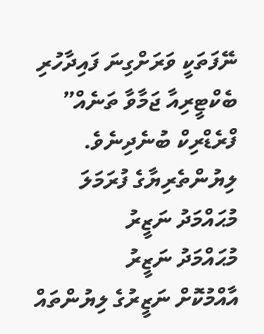ނޭފަތަކީ ވަރަށްގިނަ ފައިދާހުރި ބެކްޓީރިއާ ޖަމާވާ ތަނެއް” ފްރެޑްރިކް ބުނެދިނެވެ.
ލިޔުންތެރިޔާގެ ފުރަމަލަ
މުޙައްމަދު ނަޒީރު
މުޙައްމަދު ނަޒީރު
އާއްމުކޮށް ނަޒީރުގެ ލިޔުންތައް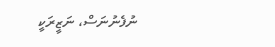ނުފެނުނަސް، ނަޒީރަކީ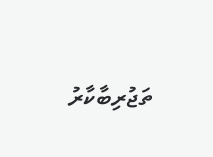ތަޖުރިބާކާރު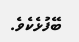ބޭފުޅެކެވެ.